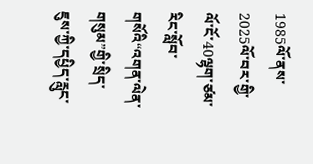1985ལོ་ནས་2025ལོ་བར་གྱི་ལོ་ངོ་40ལྷག་ཙམ་རིང་སློབ་གསོའི“འགན་ལེན་གསུམ”གྱི་སྲིད་ཇུས་ཀྱི་དཔྱིད་རླུང་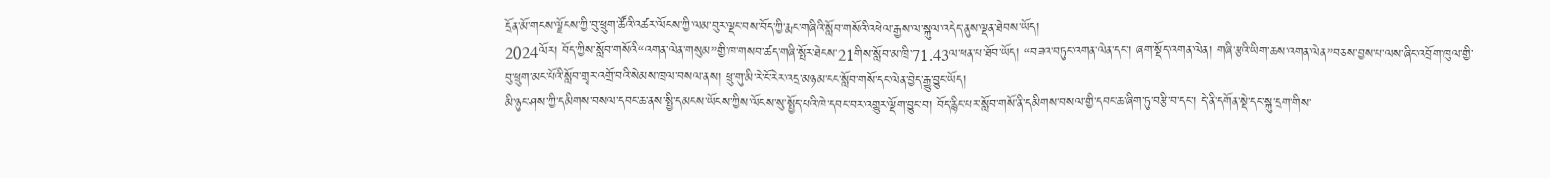དྲོན་མོ་གངས་ལྗོངས་ཀྱི་བུ་ཕྲུག་ཚོའི་འཚར་ལོངས་ཀྱི་ལམ་བུར་ལྡང་བས་བོད་ཀྱི་རྨང་གཞིའི་སློབ་གསོའི་འཕེལ་རྒྱས་ལ་སྐུལ་འདེད་ནུས་ལྡན་ཐེབས་ཡོད།
2024ལོར། བོད་ཀྱིས་སློབ་གསོའི“འགན་ལེན་གསུམ”གྱི་ཁ་གསབ་ཚད་གཞི་སྤོར་ཐེངས་21གིས་སློབ་མ་ཁྲི་71.43ལ་ཕན་པ་ཐོབ་ཡོད། “བཟའ་བཏུང་འགན་ལེན་དང་། ཞག་སྡོད་འགན་ལེན། གཞི་རྩའི་ཡིག་ཆས་འགན་ལེན”བཅས་བྱས་པ་ལས་ཞིང་འབྲོག་ཁུལ་གྱི་བུ་ཕྲུག་མང་པོའི་སློབ་གྲྭར་འགྲོ་བའི་སེམས་ཁྲལ་བསལ་ནས། ཕྲུ་གུ་མི་རེ་ངོ་རེར་འདྲ་མཉམ་ངང་སློབ་གསོ་དང་ལེན་བྱེད་རྒྱུ་བྱུང་ཡོད།
མི་ཉུང་ཤས་ཀྱི་དམིགས་བསལ་དབང་ཆ་ནས་སྤྱི་དམངས་ཡོངས་ཀྱིས་ལོངས་སུ་སྤྱོད་པའི་ཁེ་དབང་བར་འགྱུར་ལྡོག་བྱུང་བ། བོད་རྙིང་པར་སློབ་གསོ་ནི་དམིགས་བསལ་གྱི་དབང་ཆ་ཞིག་ཏུ་བརྩི་བ་དང་། དེ་ནི་དགོན་སྡེ་དང་སྐུ་དྲག་གིས་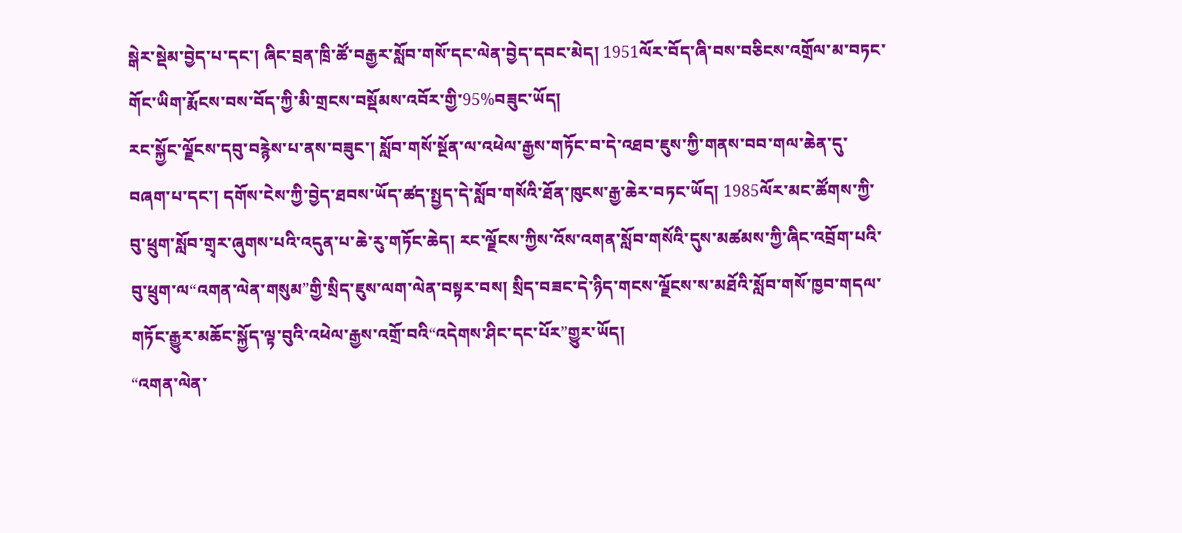སྒེར་སྡེམ་བྱེད་པ་དང་། ཞིང་བྲན་ཁྲི་ཚོ་བརྒྱར་སློབ་གསོ་དང་ལེན་བྱེད་དབང་མེད། 1951ལོར་བོད་ཞི་བས་བཅིངས་འགྲོལ་མ་བཏང་གོང་ཡིག་རྨོངས་བས་བོད་ཀྱི་མི་གྲངས་བསྡོམས་འབོར་གྱི་95%བཟུང་ཡོད།
རང་སྐྱོང་ལྗོངས་དབུ་བརྙེས་པ་ནས་བཟུང་། སློབ་གསོ་སྔོན་ལ་འཕེལ་རྒྱས་གཏོང་བ་དེ་འཐབ་ཇུས་ཀྱི་གནས་བབ་གལ་ཆེན་དུ་བཞག་པ་དང་། དགོས་ངེས་ཀྱི་བྱེད་ཐབས་ཡོད་ཚད་སྤྱད་དེ་སློབ་གསོའི་ཐོན་ཁུངས་རྒྱ་ཆེར་བཏང་ཡོད། 1985ལོར་མང་ཚོགས་ཀྱི་བུ་ཕྲུག་སློབ་གྲྭར་ཞུགས་པའི་འདུན་པ་ཆེ་རུ་གཏོང་ཆེད། རང་ལྗོངས་ཀྱིས་འོས་འགན་སློབ་གསོའི་དུས་མཚམས་ཀྱི་ཞིང་འབྲོག་པའི་བུ་ཕྲུག་ལ“འགན་ལེན་གསུམ”གྱི་སྲིད་ཇུས་ལག་ལེན་བསྟར་བས། སྲིད་བཟང་དེ་ཉིད་གངས་ལྗོངས་ས་མཐོའི་སློབ་གསོ་ཁྱབ་གདལ་གཏོང་རྒྱུར་མཆོང་སྐྱོད་ལྟ་བུའི་འཕེལ་རྒྱས་འགྲོ་བའི“འདེགས་ཤིང་དང་པོར”གྱུར་ཡོད།
“འགན་ལེན་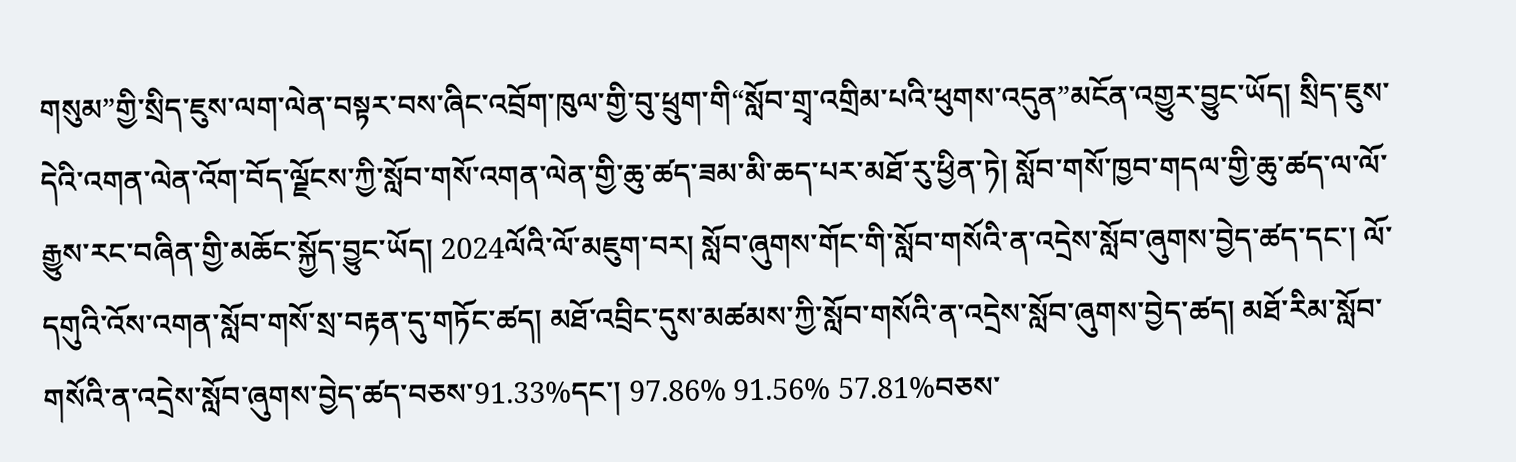གསུམ”གྱི་སྲིད་ཇུས་ལག་ལེན་བསྟར་བས་ཞིང་འབྲོག་ཁུལ་གྱི་བུ་ཕྲུག་གི“སློབ་གྲྭ་འགྲིམ་པའི་ཕུགས་འདུན”མངོན་འགྱུར་བྱུང་ཡོད། སྲིད་ཇུས་དེའི་འགན་ལེན་འོག་བོད་ལྗོངས་ཀྱི་སློབ་གསོ་འགན་ལེན་གྱི་ཆུ་ཚད་ཟམ་མི་ཆད་པར་མཐོ་རུ་ཕྱིན་ཏེ། སློབ་གསོ་ཁྱབ་གདལ་གྱི་ཆུ་ཚད་ལ་ལོ་རྒྱུས་རང་བཞིན་གྱི་མཆོང་སྐྱོད་བྱུང་ཡོད། 2024ལོའི་ལོ་མཇུག་བར། སློབ་ཞུགས་གོང་གི་སློབ་གསོའི་ན་འདྲེས་སློབ་ཞུགས་བྱེད་ཚད་དང་། ལོ་དགུའི་འོས་འགན་སློབ་གསོ་སྲ་བརྟན་དུ་གཏོང་ཚད། མཐོ་འབྲིང་དུས་མཚམས་ཀྱི་སློབ་གསོའི་ན་འདྲེས་སློབ་ཞུགས་བྱེད་ཚད། མཐོ་རིམ་སློབ་གསོའི་ན་འདྲེས་སློབ་ཞུགས་བྱེད་ཚད་བཅས་91.33%དང་། 97.86% 91.56% 57.81%བཅས་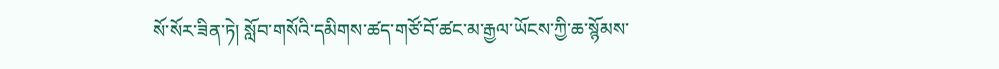སོ་སོར་ཟིན་ཏེ། སློབ་གསོའི་དམིགས་ཚད་གཙོ་བོ་ཚང་མ་རྒྱལ་ཡོངས་ཀྱི་ཆ་སྙོམས་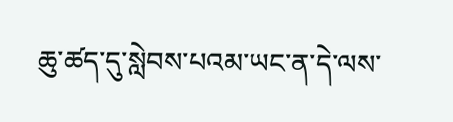ཆུ་ཚད་དུ་སླེབས་པའམ་ཡང་ན་དེ་ལས་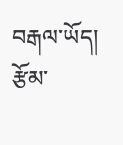བརྒལ་ཡོད།
རྩོམ་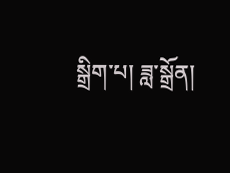སྒྲིག་པ། ཟླ་སྒྲོན།